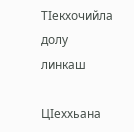ТIекхочийла долу линкаш

ЦIеххьана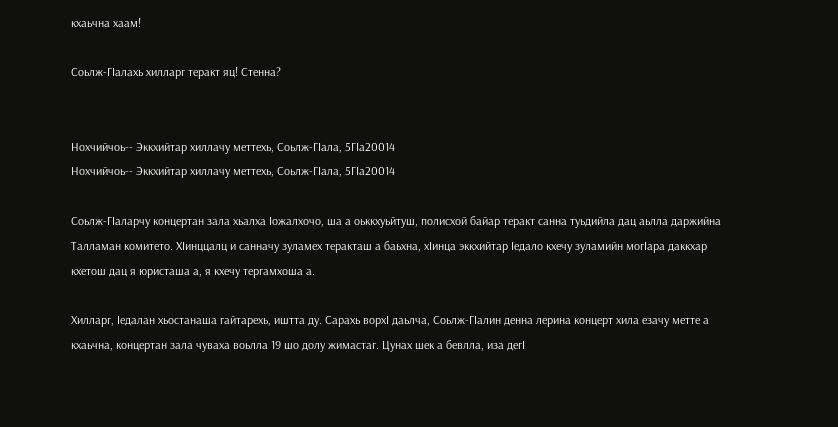кхаьчна хаам!

Соьлж-ГIалахь хилларг теракт яц! Стенна?


Нохчийчоь-- Эккхийтар хиллачу меттехь, Соьлж-ГIала, 5ГIа20014
Нохчийчоь-- Эккхийтар хиллачу меттехь, Соьлж-ГIала, 5ГIа20014

Соьлж-ГIаларчу концертан зала хьалха Iожалхочо, ша а оьккхуьйтуш, полисхой байар теракт санна туьдийла дац аьлла даржийна Талламан комитето. ХIинццалц и санначу зуламех теракташ а баьхна, хIинца эккхийтар Iедало кхечу зуламийн могIара даккхар кхетош дац я юристаша а, я кхечу тергамхоша а.

Хилларг, Iедалан хьостанаша гайтарехь, иштта ду. Сарахь ворхI даьлча, Соьлж-ГIалин денна лерина концерт хила езачу метте а кхаьчна, концертан зала чуваха воьлла 19 шо долу жимастаг. Цунах шек а бевлла, иза дегI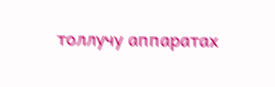толлучу аппаратах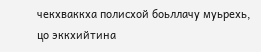чекхваккха полисхой боьллачу муьрехь, цо эккхийтина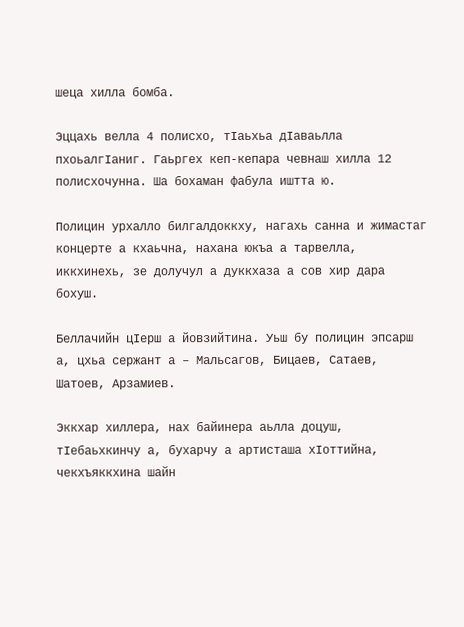шеца хилла бомба.

Эццахь велла 4 полисхо, тIаьхьа дIаваьлла пхоьалгIаниг. Гаьргех кеп-кепара чевнаш хилла 12 полисхочунна. Ша бохаман фабула иштта ю.

Полицин урхалло билгалдоккху, нагахь санна и жимастаг концерте а кхаьчна, нахана юкъа а тарвелла, иккхинехь, зе долучул а дуккхаза а сов хир дара бохуш.

Беллачийн цIерш а йовзийтина. Уьш бу полицин эпсарш а, цхьа сержант а – Мальсагов, Бицаев, Сатаев, Шатоев, Арзамиев.

Эккхар хиллера, нах байинера аьлла доцуш, тIебаьхкинчу а, бухарчу а артисташа хIоттийна, чекхъяккхина шайн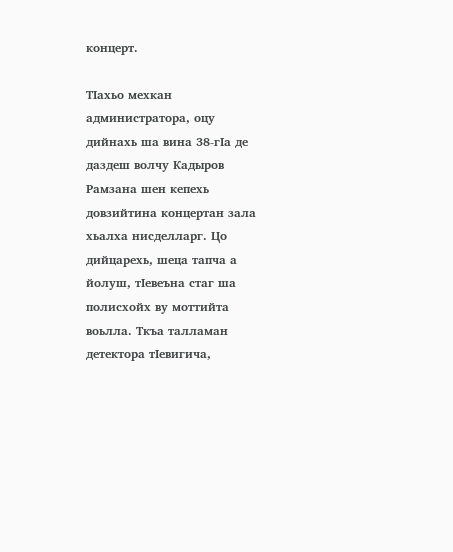концерт.

ТIахьо мехкан администратора, оцу дийнахь ша вина 38-гIа де даздеш волчу Кадыров Рамзана шен кепехь довзийтина концертан зала хьалха нисделларг. Цо дийцарехь, шеца тапча а йолуш, тIевеъна стаг ша полисхойх ву моттийта воьлла. Ткъа талламан детектора тIевигича,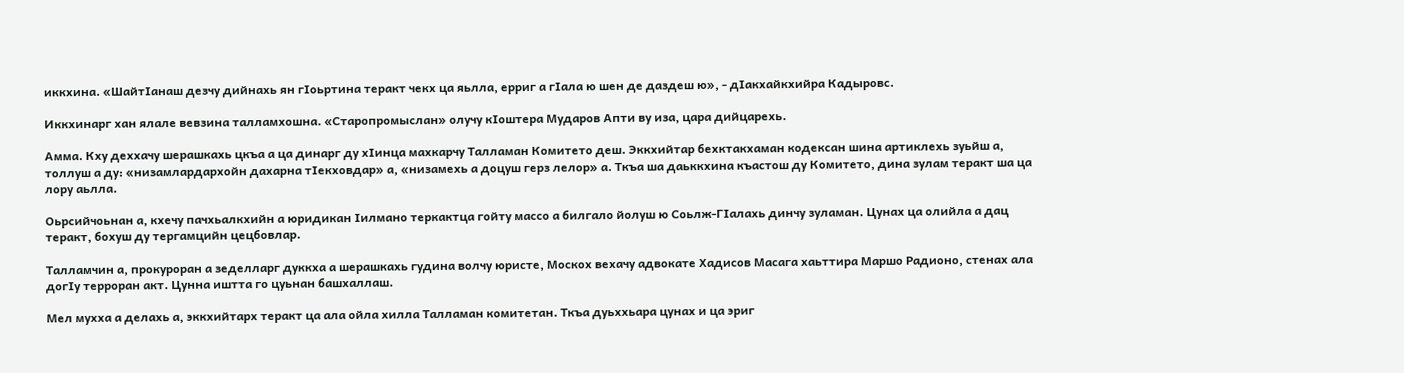иккхина. «ШайтIанаш дезчу дийнахь ян гIоьртина теракт чекх ца яьлла, ерриг а гIала ю шен де даздеш ю», - дIакхайкхийра Кадыровс.

Иккхинарг хан ялале вевзина талламхошна. «Старопромыслан» олучу кIоштера Мударов Апти ву иза, цара дийцарехь.

Амма. Кху деххачу шерашкахь цкъа а ца динарг ду хIинца махкарчу Талламан Комитето деш. Эккхийтар бехктакхаман кодексан шина артиклехь зуьйш а, толлуш а ду: «низамлардархойн дахарна тIекховдар» а, «низамехь а доцуш герз лелор» а. Ткъа ша даьккхина къастош ду Комитето, дина зулам теракт ша ца лору аьлла.

Оьрсийчоьнан а, кхечу пачхьалкхийн а юридикан Iилмано теркактца гойту массо а билгало йолуш ю Соьлж-ГIалахь динчу зуламан. Цунах ца олийла а дац теракт, бохуш ду тергамцийн цецбовлар.

Талламчин а, прокуроран а зеделларг дуккха а шерашкахь гудина волчу юристе, Москох вехачу адвокате Хадисов Масага хаьттира Маршо Радионо, стенах ала догIу терроран акт. Цунна иштта го цуьнан башхаллаш.

Мел мухха а делахь а, эккхийтарх теракт ца ала ойла хилла Талламан комитетан. Ткъа дуьххьара цунах и ца эриг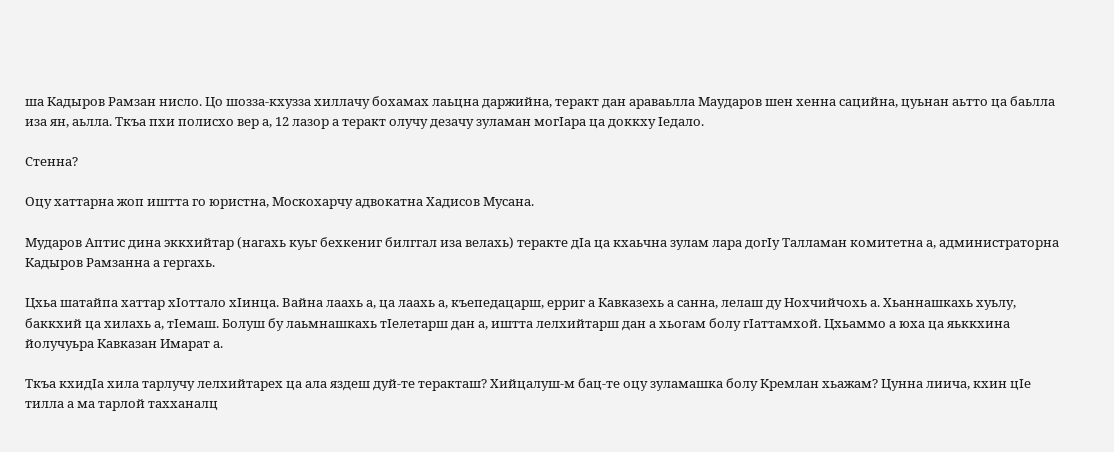ша Кадыров Рамзан нисло. Цо шозза-кхузза хиллачу бохамах лаьцна даржийна, теракт дан араваьлла Маударов шен хенна сацийна, цуьнан аьтто ца баьлла иза ян, аьлла. Ткъа пхи полисхо вер а, 12 лазор а теракт олучу дезачу зуламан могIара ца доккху Iедало.

Стенна?

Оцу хаттарна жоп иштта го юристна, Москохарчу адвокатна Хадисов Мусана.

Мударов Аптис дина эккхийтар (нагахь куьг бехкениг билггал иза велахь) теракте дIа ца кхаьчна зулам лара догIу Талламан комитетна а, администраторна Кадыров Рамзанна а гергахь.

Цхьа шатайпа хаттар хIоттало хIинца. Вайна лаахь а, ца лаахь а, къепедацарш, ерриг а Кавказехь а санна, лелаш ду Нохчийчохь а. Хьаннашкахь хуьлу, баккхий ца хилахь а, тIемаш. Болуш бу лаьмнашкахь тIелетарш дан а, иштта лелхийтарш дан а хьогам болу гIаттамхой. Цхьаммо а юха ца яьккхина йолучуьра Кавказан Имарат а.

Ткъа кхидIа хила тарлучу лелхийтарех ца ала яздеш дуй-те теракташ? Хийцалуш-м бац-те оцу зуламашка болу Кремлан хьажам? Цунна лиича, кхин цIе тилла а ма тарлой тахханалц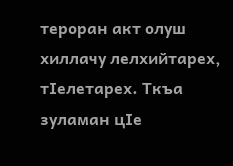тероран акт олуш хиллачу лелхийтарех, тIелетарех. Ткъа зуламан цIе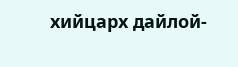хийцарх дайлой-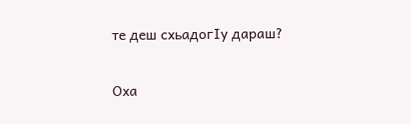те деш схьадогIу дараш?

Оха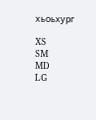хьоьхург

XS
SM
MD
LG